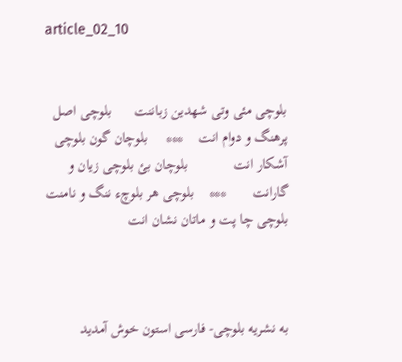article_02_10


بلوچی مئی وتی شهدین زباننت      بلوچی اصل پرهنگ و دوام انت    ***     بلوچان گون بلوچی آشکار انت            بلوچان بئ بلوچی زیان و گارانت       ***    بلوچی هر بلوچء ننگ و نامنت           بلوچی چا پت و ماتان نشان انت



به نشریه بلوچی- فارسی استون خوش آمدید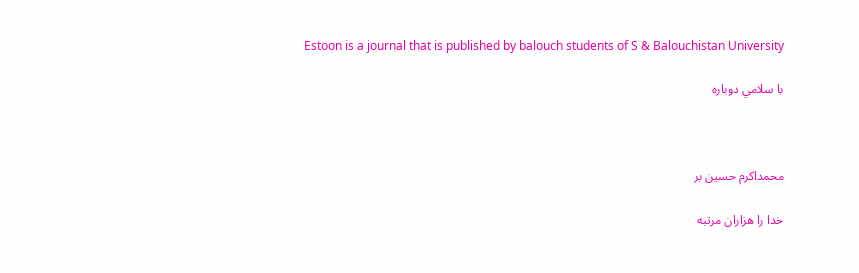Estoon is a journal that is published by balouch students of S & Balouchistan University

با سلامي دوباره



محمداکرم حسین بر

خدا را هزاران مرتبه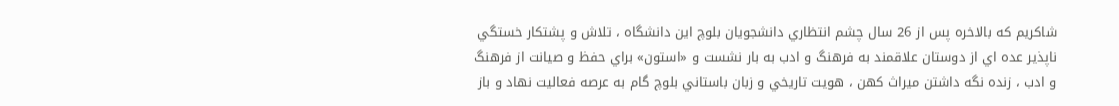شاكريم كه بالاخره پس از 26 سال چشم انتظاري دانشجويان بلوچ اين دانشگاه ، تلاش و پشتكار خستگي ناپذير عده اي از دوستان علاقمند به فرهنگ و ادب به بار نشست و «استون» براي حفظ و صيانت از فرهنگ و ادب ، زنده نگه داشتن ميراث كهن ، هويت تاريخي و زبان باستاني بلوچ گام به عرصه فعاليت نهاد و باز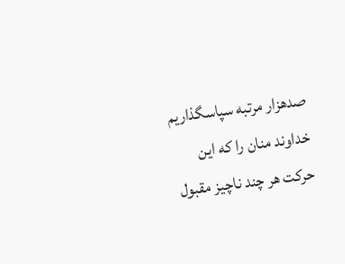صدهزار مرتبه سپاسگذاريم خداوند منان را كه اين حركت هر چند ناچيز مقبول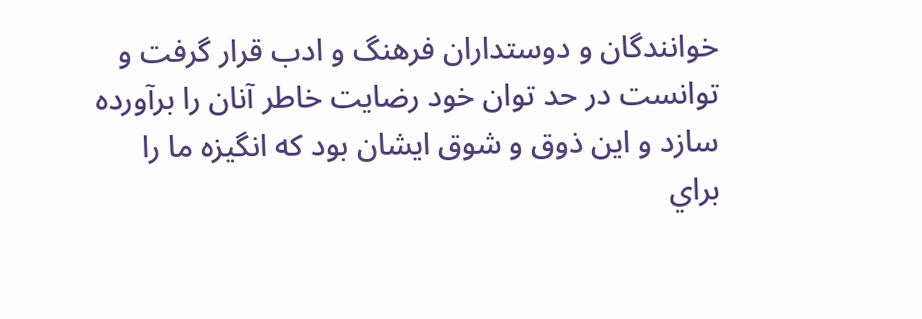خوانندگان و دوستداران فرهنگ و ادب قرار گرفت و توانست در حد توان خود رضايت خاطر آنان را برآورده سازد و اين ذوق و شوق ايشان بود كه انگيزه ما را براي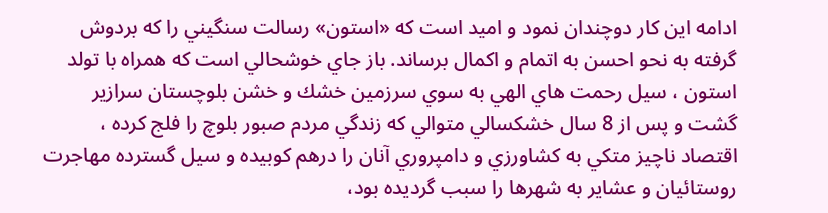ادامه اين كار دوچندان نمود و اميد است كه «استون» رسالت سنگيني را كه بردوش گرفته به نحو احسن به اتمام و اكمال برساند. باز جاي خوشحالي است كه همراه با تولد استون ، سيل رحمت هاي الهي به سوي سرزمين خشك و خشن بلوچستان سرازير گشت و پس از 8 سال خشكسالي متوالي كه زندگي مردم صبور بلوچ را فلج كرده ، اقتصاد ناچيز متكي به كشاورزي و دامپروري آنان را درهم كوبيده و سيل گسترده مهاجرت روستائيان و عشاير به شهرها را سبب گرديده بود،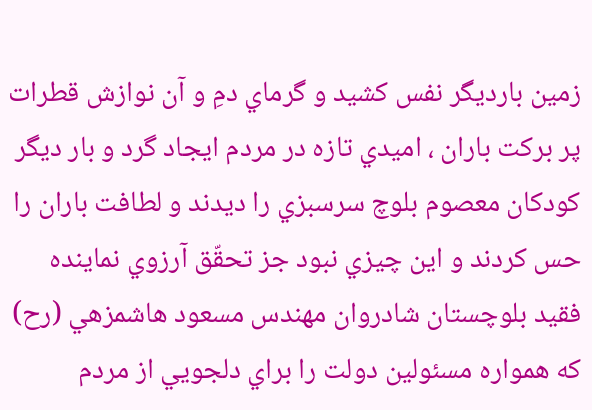زمين بارديگر نفس كشيد و گرماي دمِ و آن نوازش قطرات پر بركت باران ، اميدي تازه در مردم ايجاد گرد و بار ديگر كودكان معصوم بلوچ سرسبزي را ديدند و لطافت باران را حس كردند و اين چيزي نبود جز تحقّق آرزوي نماينده فقيد بلوچستان شادروان مهندس مسعود هاشمزهي (رح) كه همواره مسئولين دولت را براي دلجويي از مردم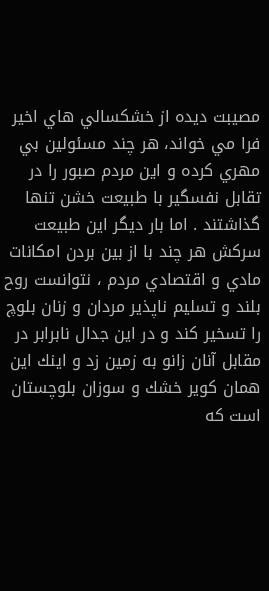مصيبت ديده از خشكسالي هاي اخير فرا مي خواند، هر چند مسئولين بي مهري كرده و اين مردم صبور را در تقابل نفسگير با طبيعت خشن تنها گذاشتند . اما بار ديگر اين طبيعت سركش هر چند با از بين بردن امكانات مادي و اقتصادي مردم ، نتوانست روح بلند و تسليم ناپذير مردان و زنان بلوچ را تسخير كند و در اين جدال نابرابر در مقابل آنان زانو به زمين زد و اينك اين همان كوير خشك و سوزان بلوچستان است كه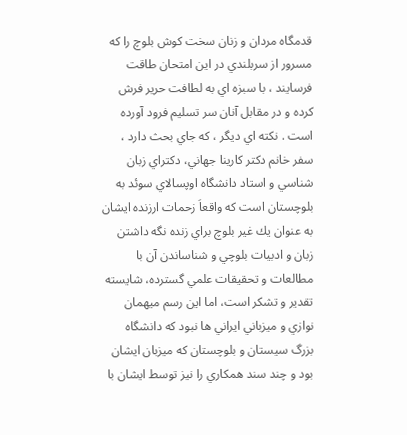قدمگاه مردان و زنان سخت كوش بلوچ را كه مسرور از سربلندي در اين امتحان طاقت فرسايند ، با سبزه اي به لطافت حرير فرش كرده و در مقابل آنان سر تسليم فرود آورده است . نكته اي ديگر ، كه جاي بحث دارد ، سفر خانم دكتر كارينا جهاني، دكتراي زبان شناسي و استاد دانشگاه اوپسالاي سوئد به بلوچستان است كه واقعاَ زحمات ارزنده ايشان به عنوان يك غير بلوچ براي زنده نگه داشتن زبان و ادبيات بلوچي و شناساندن آن با مطالعات و تحقيقات علمي گسترده، شايسته تقدير و تشكر است، اما اين رسم ميهمان نوازي و ميزباني ايراني ها نبود كه دانشگاه بزرگ سيستان و بلوچستان كه ميزبان ايشان بود و چند سند همكاري را نيز توسط ايشان با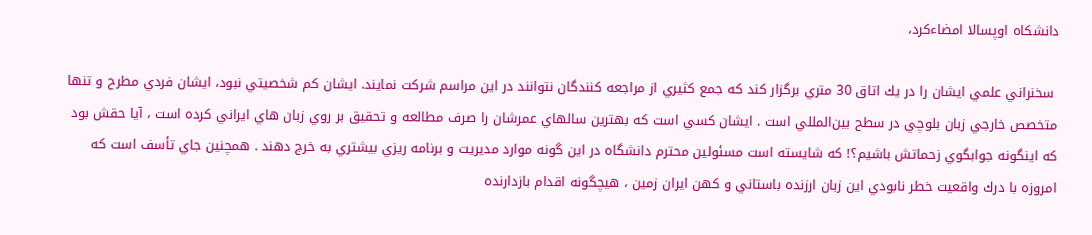دانشكاه اوپسالا امضاءكرد،

 سخنراني علمي ايشان را در يك اتاق 30 متري برگزار كند كه جمع كثيري از مراجعه كنندگان نتوانند در اين مراسم شركت نمايند. ايشان كم شخصيتي نبود، ايشان فردي مطرح و تنها متخصص خارجي زبان بلوچي در سطح بين‌المللي است . ايشان كسي است كه بهترين سالهاي عمرشان را صرف مطالعه و تحقيق بر روي زبان هاي ايراني كرده است ، آيا حقش بود كه اينگونه جوابگوي زحماتش باشيم؟! كه شايسته است مسئولين محترم دانشگاه در اين گونه موارد مديريت و برنامه ريزي بيشتري به خرج دهند . همچنين جاي تأسف است كه امروزه با درك واقعيت خطر نابودي اين زبان ارزنده باستاني و كهن ايران زمين ، هيچگونه اقدام بازدارنده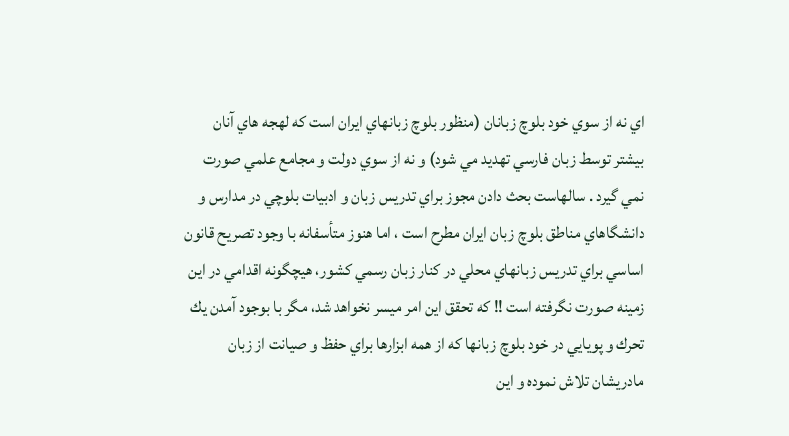اي نه از سوي خود بلوچ زبانان (منظور بلوچ زبانهاي ايران است كه لهجه هاي آنان بيشتر توسط زبان فارسي تهديد مي شود) و نه از سوي دولت و مجامع علمي صورت نمي گيرد . سالهاست بحث دادن مجوز براي تدريس زبان و ادبيات بلوچي در مدارس و دانشگاهاي مناطق بلوچ زبان ايران مطرح است ، اما هنوز متأسفانه با وجود تصريح قانون اساسي براي تدريس زبانهاي محلي در كنار زبان رسمي كشور، هيچگونه اقدامي در اين زمينه صورت نگرفته است !! كه تحقق اين امر ميسر نخواهد شد، مگر با بوجود آمدن يك تحرك و پويايي در خود بلوچ زبانها كه از همه ابزارها براي حفظ و صيانت از زبان مادريشان تلاش نموده و اين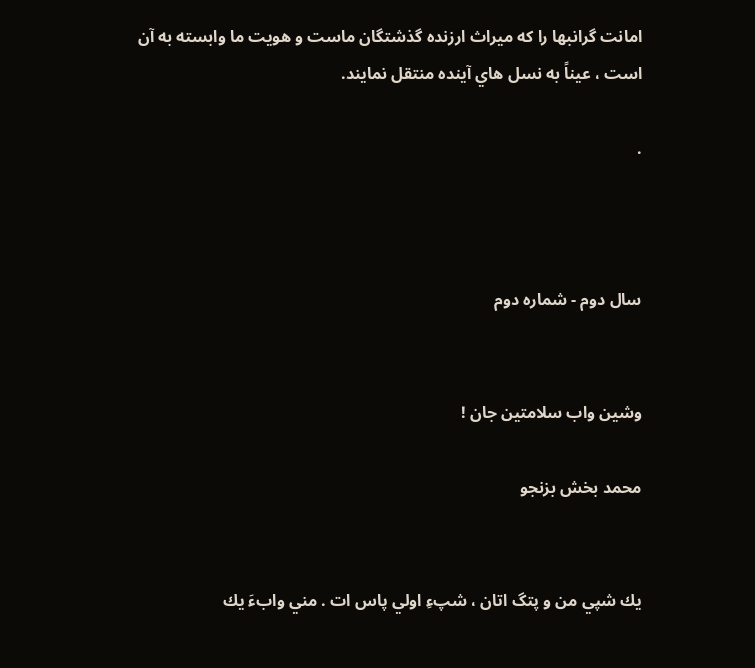امانت گرانبها را كه ميراث ارزنده گذشتگان ماست و هويت ما وابسته به آن است ، عيناً به نسل هاي آينده منتقل نمايند.

.



سال دوم - شماره دوم


وشين واب سلامتين جان !

محمد بخش بزنجو


يك شپي من و پتگ اتان ، شپءِ اولي پاس ات . مني وابءَ يك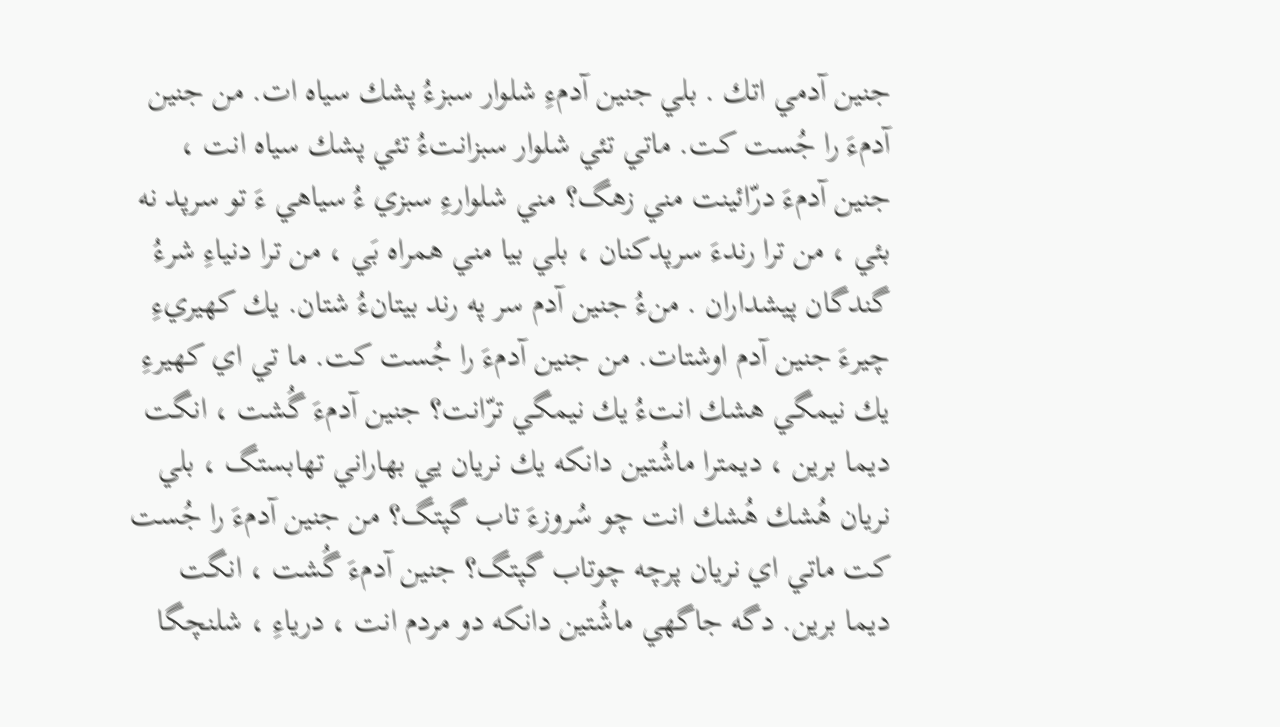جنين آدمي اتك . بلي جنين آدمءِ شلوار سبزءُ پشك سياه ات. من جنين آدمءَ را جُست كت. ماتي تئي شلوار سبزانتءُ تئي پشك سياه انت ، جنين آدمءَ درّائينت مني زهگ؟ مني شلوارءِ سبزي ءُ سياهي ءَ تو سرپد نه بئي ، من ترا رندءَ سرپدكنان ، بلي بيا مني همراه بَي ، من ترا دنياءِ شرءُ گندگان پيشداران . منءُ جنين آدم سر په رند بيتانءُ شتان. يك كهيريءِ چيرءَ جنين آدم اوشتات. من جنين آدمءَ را جُست كت. ما تي اي كهيرءِ يك نيمگي هشك انتءُ يك نيمگي ترّانت؟ جنين آدمءَ گُشت ، انگت ديما برين ، ديمترا ماشُتين دانكه يك نريان يي بهاراني تهابستگ ، بلي نريان هُشك هُشك انت چو سُروزءَ تاب گپتگ؟ من جنين آدمءَ را جُست كت ماتي اي نريان پرچه چوتاب گپتگ؟ جنين آدمءَ گُشت ، انگت ديما برين. دگه جاگهي ماشُتين دانكه دو مردم انت ، درياءِ ، شلنچگا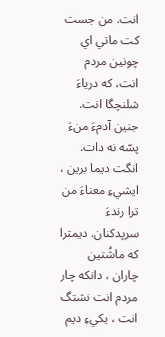انت. من جست كت ماتي اي چونين مردم انت، كه درياءَ شلنچگا انت. جنين آدمءَ منءَ پسّه نه دات. انگت ديما برين ، ايشيءِ معناءَ من ترا رندءَ سرپدكنان. ديمترا كه ماشُتين چاران ، دانكه چار مردم انت نشتگ انت ، يكيءِ ديم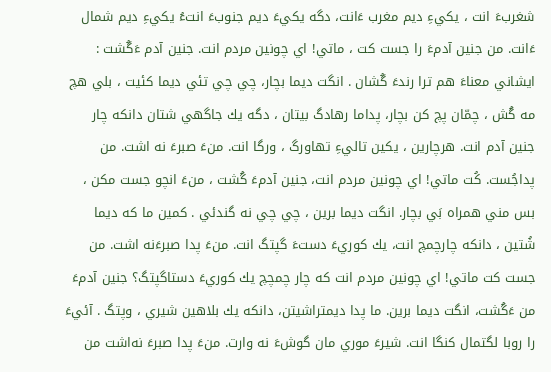شغربءَ انت ، يكيءِ ديم مغرب ءَانت، دگه يكيءَ ديم جنوبءَ انتءُ يكيءِ ديم شمال ءَانت. من جنين آدمءَ را جست كت ، ماتي! اي چونين مردم انت. جنين آدم ءَگُشت : ايشاني معناءَ هم ترا رندءَ گُشان . انگت ديما بچار، چي چي تئي ديما كئيت ، بلي هچ مه گُش ، چمّان پچ كن بچار، پداما رهادگ بيتان ، دگه يك جاگهي شتان دانكه چار جنين آدم انت. هرچارين ، يكين تاليءِ تهاورگ ، ورگا انت. منءَ صبرءَ نه اشت. من پداجُست. كُت ماتي! اي چونين مردم انت، جنين آدمءَ گُشت ، منءَ انچو جست مكن ، بس مني همراه بَي بچار. انگت ديما برين ، چي چي نه گندئي . كمين ما كه ديما شُتين ، دانكه چارچمچ انت، يك كوريءَ دستءَ گپتگ انت. منءَ پدا صبرءَنه اشت. من جست كت ماتي! اي چونين مردم انت كه چار چمچچ يك كوريءَ دستاگپتگ؟ جنين آدمءَ من ءَگُشت، انگت ديما برين. ما پدا ديمتراشيتن، دانكه يك بلاهين شيري ، وپتگ . آئيءَ را روبا لگتمال كنگا انت. شيرءَ موري مان گوشءَ نه وارت. منءَ پدا صبرءَ نه‌اشت من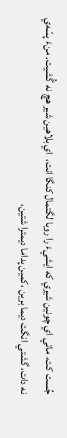جُست كت، ماتي اي چونين شيري كه ايشيءَ را روبا لگتمال كنگا انت،  اي بلاهين شير هچ نه گُشيت. منءَ پسّه‌ي نه دات، گشتي انگت ديما برين ،كمين پداما ديمترا شتين،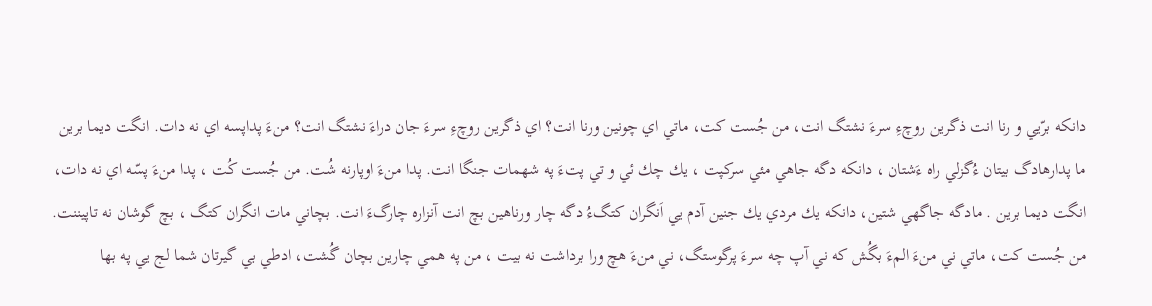دانكه برّيي و رنا انت ذگرين روچءِ سرءَ نشتگ انت، من جُست كت، ماتي اي چونين ورنا انت؟ اي ذگرين روچءِ سرءَ جان دراءَ نشتگ انت؟ منءَ پداپسه اي نه دات. انگت ديما برين ما پدارهادگ بيتان ءُگزلي راه ءَشتان ، دانكه دگه جاهي مئي سركپت ، يك چك ئي و تي پتءَ په شهمات جنگا انت. پدا منءَ اوپارنه شُت. من جُست كُت ، پدا منءَ پسّه اي نه دات، انگت ديما برين . مادگه جاگهي شتين، دانكه يك مردي يك جنين آدم يي اَنگران كتگءُ دگه چار ورناهين بچ انت آنزاره چارگءَ انت. بچاني مات انگران كتگ ، بچ گوشان نه تاپيننت. من جُست كت، ماتي ني منءَ المءَ بگُش كه ني آپ چه سرءَ پرگوستگ، ني منءَ هچ ورا برداشت نه بيت ، من په همي چارين بچان گُشت، اد‌طي بي گيرتان شما لج يي په بها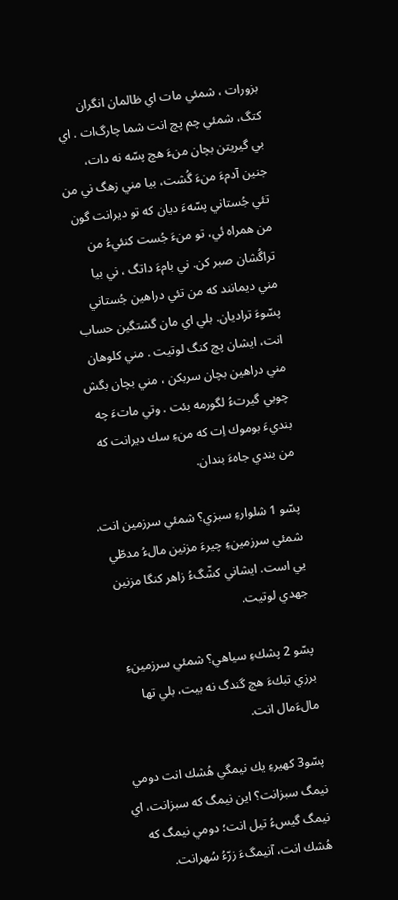بزورات ، شمئي مات اي ظالمان انگران كتگ، شمئي چم پچ انت شما چارگ‌ات . اي بي گيريتن بچان منءَ هچ پسّه نه دات، جنين آدمءَ منءَ گُشت، بيا مني زهگ ني من تئي جُستاني پسّهءَ ديان كه تو ديرانت گون من همراه ئي، تو منءَ جُست كنئيءُ من تراگُشان صبر كن. ني بامءَ داتگ ، ني بيا مني ديمانند كه من تئي دراهين جُستاني پسّوءَ تراديان. بلي اي مان گشتگين حساب انت، ايشان پچ كنگ لوتيت . مني كلوهان مني دراهين بچان سربكن ، مني بچان بگش چوبي گيرتءُ لگورمه بئت . وتي ماتءَ چه بنديءَ بوموك اِت كه منءِ سك ديرانت كه من بندي جاهءَ بندان.

پسّو 1 شلوارءِ سبزي؟ شمئي سرزمين انت. شمئي سرزمينءِ چيرءَ مزنين مالءُ مدطّي يي است. ايشاني كشّگءُ زاهر كنگا مزنين جهدي لوتيت.

پسّو 2 پشكءِ سياهي؟ شمئي سرزمينءِ برزي تبكءَ هچ گندگ نه بيت، بلي تها مالءَمال انت.

پسّو3 كهيرءِ يك نيمگي هُشك انت دومي نيمگ سبزانت؟ اين نيمگ كه سبزانت، اي نيمگ گيسءُ تيل انت؛ دومي نيمگ كه هُشك انت، آنيمگءَ زرّءُ سُهرانت.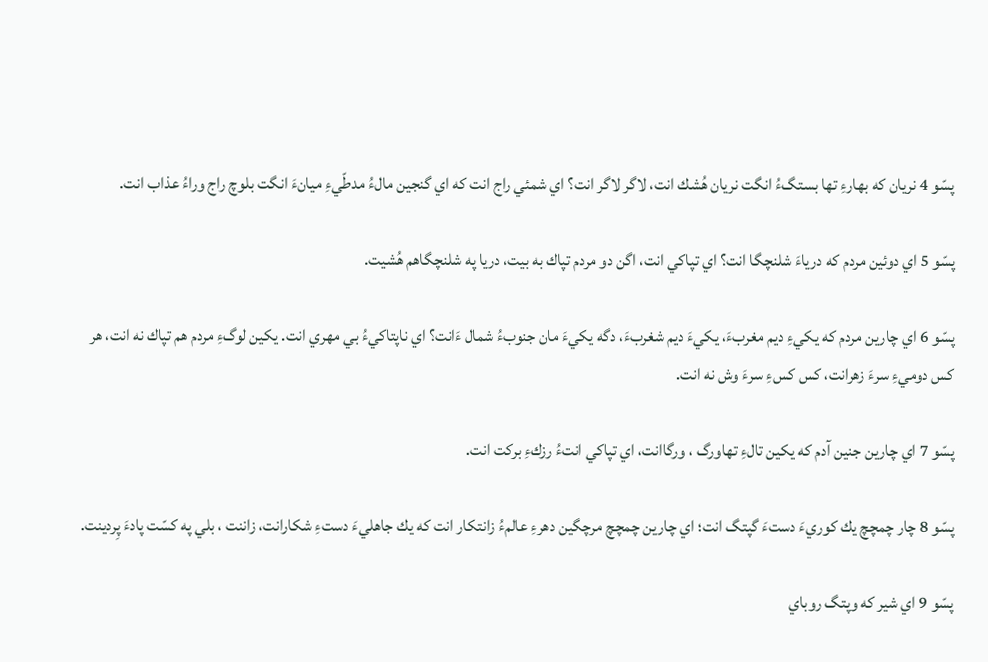پسّو 4 نريان كه بهارءِ تها بستگءُ انگت نريان هُشك انت، لاگر لاگر انت‌؟ اي شمئي راج انت كه اي گنجين مالءُ مدطّيءِ ميانءَ انگت بلوچ راج وراءُ عذاب انت.

پسّو 5 اي دوئين مردم كه درياءَ شلنچگا انت؟ اي تپاكي انت، اگن دو مردم تپاك به بيت، دريا په شلنچگاهم هُشيت.

پسّو 6 اي چارين مردم كه يكيءِ ديم مغربءَ، يكيءَ ديم شغربءَ، دگه يكيءَ مان جنوبءُ شمال ءَانت؟ اي ناپتاكيءُ بي مهري انت. يكين لوگءِ مردم هم تپاك نه انت، هر كس دوميءِ سرءَ زهرانت، كس كسءِ سرءَ وش نه انت.

پسّو 7 اي چارين جنين آدم كه يكين تالءِ تهاورگ ، ورگاانت، اي تپاكي انتءُ رزكءِ بركت انت.

پسّو 8 چار چمچچ يك كوريءَ دستءَ گپتگ انت؛ اي چارين چمچچ مرچگين دهرءِ عالمءُ زانتكار انت كه يك جاهليءَ دستءِ شكارانت، زاننت ، بلي په كسّت پادءَ پِردينت.

پسّو 9 اي شير كه وپتگ روباي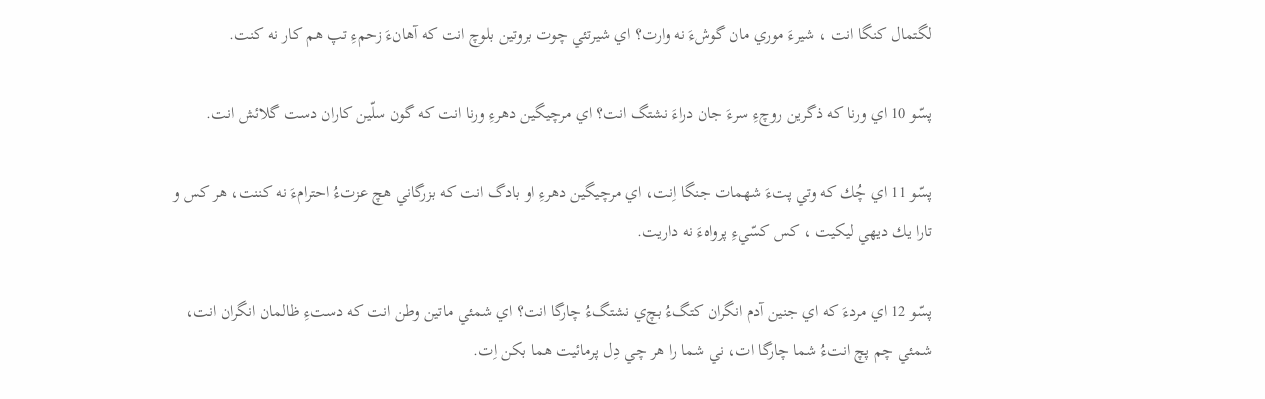لگتمال كنگا انت ، شيرءَ موري مان گوشءَ نه وارت؟ اي شيرتئي چوت بروتين بلوچ انت كه آهانءَ زحمءِ تپ هم كار نه كنت.

پسّو 10 اي ورنا كه ذگرين روچءِ سرءَ جان دراءَ نشتگ انت؟ اي مرچيگين دهرءِ ورنا انت كه گون سلّين كاران دست گلائش انت.

پسّو 11 اي چُك كه وتي پتءَ شهمات جنگا اِنت، اي مرچيگين دهرءِ او بادگ انت كه بزرگاني هچ عزتءُ احترامءَ نه كننت، هر كس و تارا يك ديهي ليكيت ، كس كسّيءِ پرواهءَ نه داريت.

پسّو 12 اي مردءَ كه اي جنين آدم انگران كتگءُ بچ‌ي نشتگءُ چارگا انت؟ اي شمئي ماتين وطن انت كه دستءِ ظالمان انگران انت، شمئي چم پچ انتءُ شما چارگا ات، ني شما را هر چي دِل پرمائيت هما بكن اِت.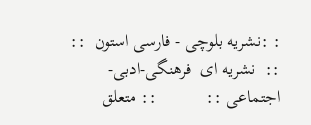: :نشریه بلوچی - فارسی استون  ::              ::  نشریه ای  فرهنگی-ادبی-اجتماعی ::           :: متعلق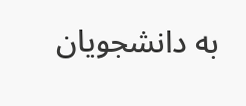به دانشجویان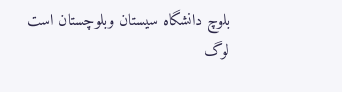بلوچ دانشگاه سیستان وبلوچستان است
لوگ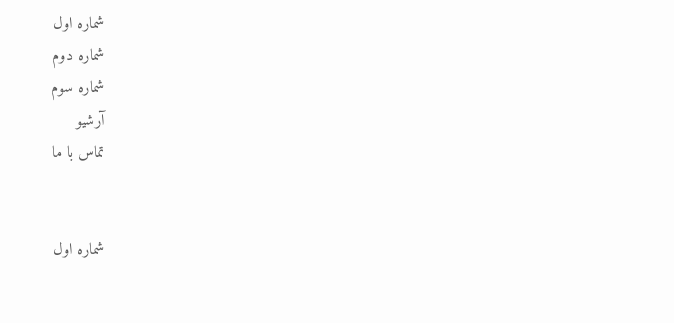شماره اول
شماره دوم
شماره سوم
آرشیو
تماس با ما


شماره اول